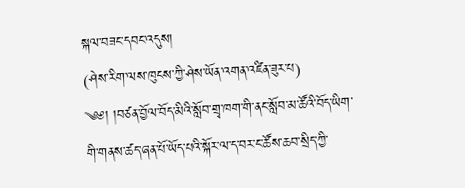སྐལ་བཟང་དབང་འདུས།
(ཤེས་རིག་ལས་ཁུངས་ཀྱི་ཤེས་ཡོན་འགན་འཛིན་ཟུར་པ)
༄༅། །བཙན་བྱོལ་བོད་མིའི་སློབ་གྲྭ་ཁག་གི་ནང་སློབ་མ་ཚོའི་བོད་ཡིག་གི་གནས་ཚད་ཞན་པོ་ཡོད་པའི་སྐོར་ལ་ད་བར་ང་ཚོས་ཆབ་སྲིད་ཀྱི་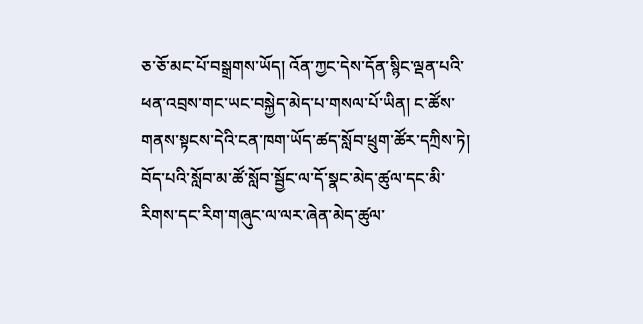ཅ་ཅོ་མང་པོ་བསྒྲགས་ཡོད། འོན་ཀྱང་དེས་དོན་སྙིང་ལྡན་པའི་ཕན་འབྲས་གང་ཡང་བསྐྱེད་མེད་པ་གསལ་པོ་ཡིན། ང་ཚོས་གནས་སྟངས་དེའི་ངན་ཁག་ཡོད་ཚད་སློབ་ཕྲུག་ཚོར་དཀྲིས་ཏེ། བོད་པའི་སློབ་མ་ཚོ་སློབ་སྦྱོང་ལ་དོ་སྣང་མེད་ཚུལ་དང་མི་རིགས་དང་རིག་གཞུང་ལ་ལར་ཞེན་མེད་ཚུལ་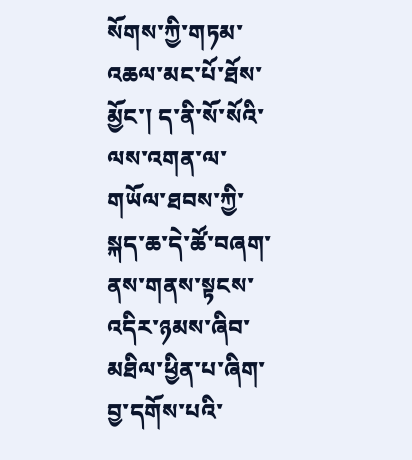སོགས་ཀྱི་གཏམ་འཆལ་མང་པོ་ཐོས་མྱོང་། ད་ནི་སོ་སོའི་ལས་འགན་ལ་གཡོལ་ཐབས་ཀྱི་སྐད་ཆ་དེ་ཚོ་བཞག་ནས་གནས་སྟངས་འདིར་ཉམས་ཞིབ་མཐིལ་ཕྱིན་པ་ཞིག་བྱ་དགོས་པའི་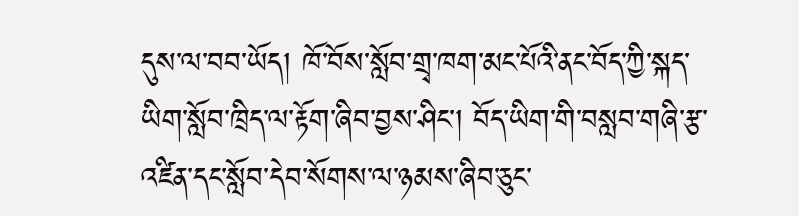དུས་ལ་བབ་ཡོད། ཁོ་བོས་སློབ་གྲྭ་ཁག་མང་པོའི་ནང་བོད་ཀྱི་སྐད་ཡིག་སློབ་ཁྲིད་ལ་རྟོག་ཞིབ་བྱས་ཤིང་། བོད་ཡིག་གི་བསླབ་གཞི་རྩ་འཛིན་དང་སློབ་དེབ་སོགས་ལ་ཉམས་ཞིབ་ཅུང་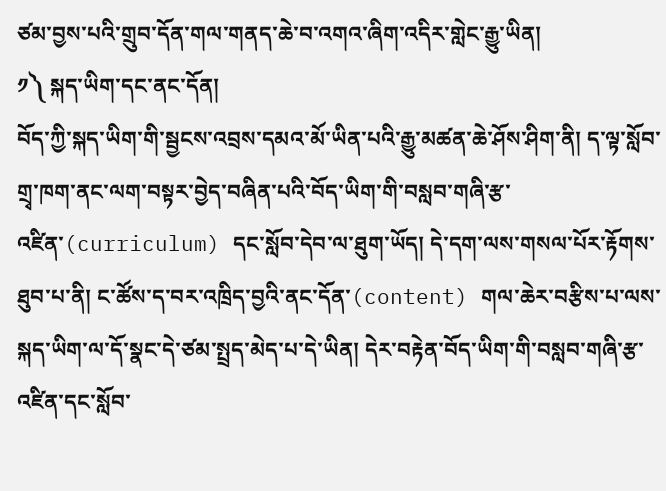ཙམ་བྱས་པའི་གྲུབ་དོན་གལ་གནད་ཆེ་བ་འགའ་ཞིག་འདིར་གླེང་རྒྱུ་ཡིན།
༡༽ སྐད་ཡིག་དང་ནང་དོན།
བོད་ཀྱི་སྐད་ཡིག་གི་སྦྱངས་འབྲས་དམའ་མོ་ཡིན་པའི་རྒྱུ་མཚན་ཆེ་ཤོས་ཤིག་ནི། ད་ལྟ་སློབ་གྲྭ་ཁག་ནང་ལག་བསྟར་བྱེད་བཞིན་པའི་བོད་ཡིག་གི་བསླབ་གཞི་རྩ་འཛིན་(curriculum) དང་སློབ་དེབ་ལ་ཐུག་ཡོད། དེ་དག་ལས་གསལ་པོར་རྟོགས་ཐུབ་པ་ནི། ང་ཚོས་ད་བར་འཁྲིད་བྱའི་ནང་དོན་(content) གལ་ཆེར་བརྩིས་པ་ལས་སྐད་ཡིག་ལ་དོ་སྣང་དེ་ཙམ་སྤྲད་མེད་པ་དེ་ཡིན། དེར་བརྟེན་བོད་ཡིག་གི་བསླབ་གཞི་རྩ་འཛིན་དང་སློབ་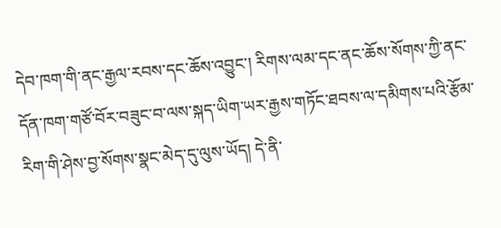དེབ་ཁག་གི་ནང་རྒྱལ་རབས་དང་ཆོས་འབྱུང་། རིགས་ལམ་དང་ནང་ཆོས་སོགས་ཀྱི་ནང་དོན་ཁག་གཙོ་བོར་བཟུང་བ་ལས་སྐད་ཡིག་ཡར་རྒྱས་གཏོང་ཐབས་ལ་དམིགས་པའི་རྩོམ་རིག་གི་ཤེས་བྱ་སོགས་སྣང་མེད་དུ་ལུས་ཡོད། དེ་ནི་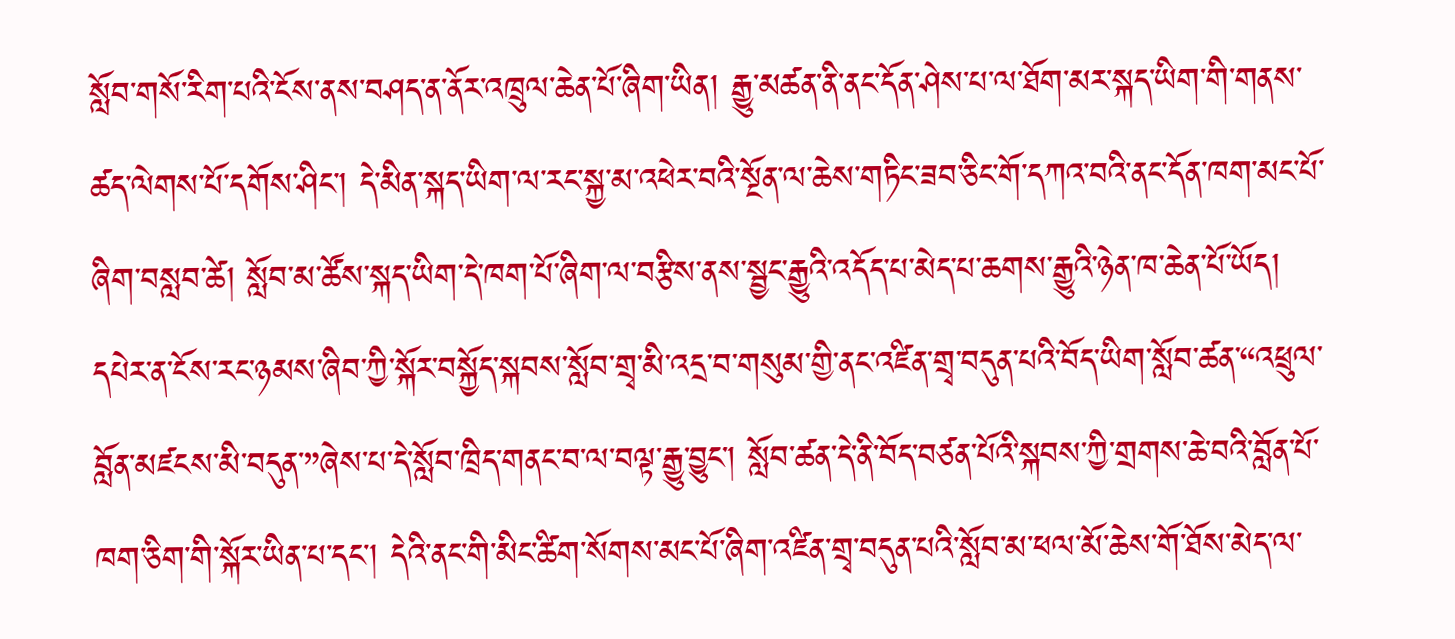སློབ་གསོ་རིག་པའི་ངོས་ནས་བཤད་ན་ནོར་འཁྲུལ་ཆེན་པོ་ཞིག་ཡིན། རྒྱུ་མཚན་ནི་ནང་དོན་ཤེས་པ་ལ་ཐོག་མར་སྐད་ཡིག་གི་གནས་ཚད་ལེགས་པོ་དགོས་ཤིང་། དེ་མིན་སྐད་ཡིག་ལ་རང་སྐྱ་མ་འཕེར་བའི་སྔོན་ལ་ཆེས་གཏིང་ཟབ་ཅིང་གོ་དཀའ་བའི་ནང་དོན་ཁག་མང་པོ་ཞིག་བསླབ་ཚེ། སློབ་མ་ཚོས་སྐད་ཡིག་དེ་ཁག་པོ་ཞིག་ལ་བརྩིས་ནས་སྦྱང་རྒྱུའི་འདོད་པ་མེད་པ་ཆགས་རྒྱུའི་ཉེན་ཁ་ཆེན་པོ་ཡོད། དཔེར་ན་ངོས་རང་ཉམས་ཞིབ་ཀྱི་སྐོར་བསྐྱོད་སྐབས་སློབ་གྲྭ་མི་འདྲ་བ་གསུམ་གྱི་ནང་འཛིན་གྲྭ་བདུན་པའི་བོད་ཡིག་སློབ་ཚན་“འཕྲུལ་བློན་མཛངས་མི་བདུན་”ཞེས་པ་དེ་སློབ་ཁྲིད་གནང་བ་ལ་བལྟ་རྒྱུ་བྱུང་། སློབ་ཚན་དེ་ནི་བོད་བཙན་པོའི་སྐབས་ཀྱི་གྲགས་ཆེ་བའི་བློན་པོ་ཁག་ཅིག་གི་སྐོར་ཡིན་པ་དང་། དེའི་ནང་གི་མིང་ཚིག་སོགས་མང་པོ་ཞིག་འཛིན་གྲྭ་བདུན་པའི་སློབ་མ་ཕལ་མོ་ཆེས་གོ་ཐོས་མེད་ལ་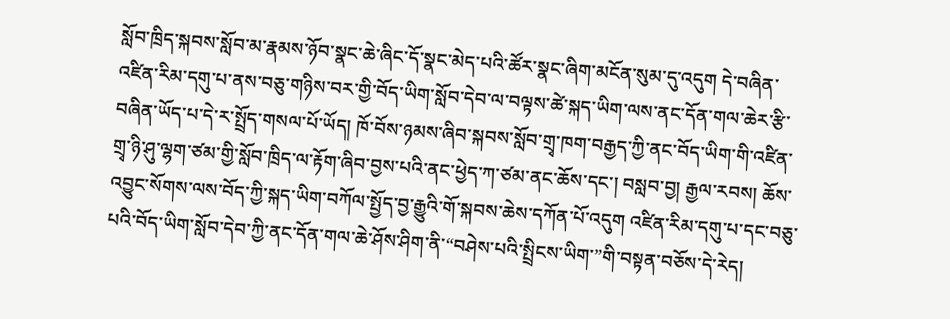སློབ་ཁྲིད་སྐབས་སློབ་མ་རྣམས་ཉོབ་སྣང་ཆེ་ཞིང་དོ་སྣང་མེད་པའི་ཚོར་སྣང་ཞིག་མངོན་སུམ་དུ་འདུག དེ་བཞིན་འཛིན་རིམ་དགུ་པ་ནས་བཅུ་གཉིས་བར་གྱི་བོད་ཡིག་སློབ་དེབ་ལ་བལྟས་ཚེ་སྐད་ཡིག་ལས་ནང་དོན་གལ་ཆེར་རྩི་བཞིན་ཡོད་པ་དེ་ར་སྤྲོད་གསལ་པོ་ཡོད། ཁོ་བོས་ཉམས་ཞིབ་སྐབས་སློབ་གྲྭ་ཁག་བརྒྱད་ཀྱི་ནང་བོད་ཡིག་གི་འཛིན་གྲྭ་ཉི་ཤུ་ལྷག་ཙམ་གྱི་སློབ་ཁྲིད་ལ་རྟོག་ཞིབ་བྱས་པའི་ནང་ཕྱེད་ཀ་ཙམ་ནང་ཆོས་དང་། བསླབ་བྱ། རྒྱལ་རབས། ཆོས་འབྱུང་སོགས་ལས་བོད་ཀྱི་སྐད་ཡིག་བཀོལ་སྤྱོད་བྱ་རྒྱུའི་གོ་སྐབས་ཆེས་དཀོན་པོ་འདུག འཛིན་རིམ་དགུ་པ་དང་བཅུ་པའི་བོད་ཡིག་སློབ་དེབ་ཀྱི་ནང་དོན་གལ་ཆེ་ཤོས་ཤིག་ནི་“བཤེས་པའི་སྤྲིངས་ཡིག་”གི་བསྟན་བཅོས་དེ་རེད།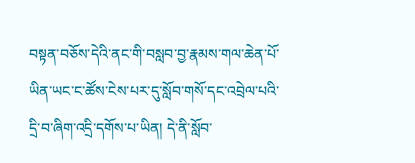བསྟན་བཅོས་དེའི་ནང་གི་བསླབ་བྱ་རྣམས་གལ་ཆེན་པོ་ཡིན་ཡང་ང་ཚོས་ངེས་པར་དུ་སློབ་གསོ་དང་འབྲེལ་པའི་དྲི་བ་ཞིག་འདྲི་དགོས་པ་ཡིན། དེ་ནི་སློབ་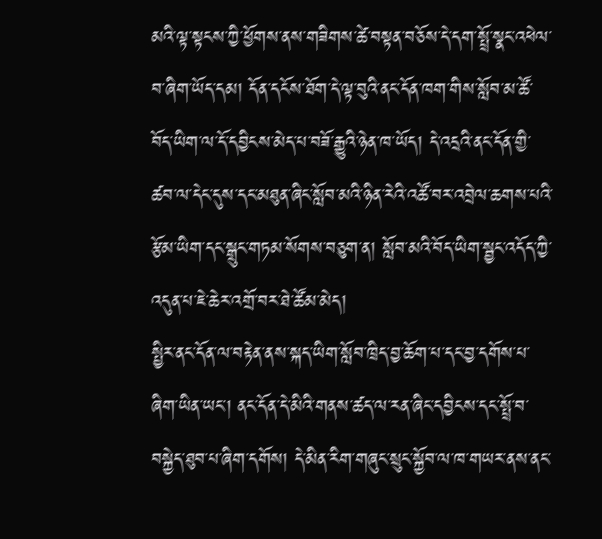མའི་ལྟ་སྟངས་ཀྱི་ཕྱོགས་ནས་གཟིགས་ཚེ་བསྟན་བཅོས་དེ་དག་སྤྲོ་སྣང་འཕེལ་བ་ཞིག་ཡོད་དམ། དོན་དངོས་ཐོག་དེ་ལྟ་བུའི་ནང་དོན་ཁག་གིས་སློབ་མ་ཚོ་བོད་ཡིག་ལ་དོ་དབྱིངས་མེད་པ་བཟོ་རྒྱུའི་ཉེན་ཁ་ཡོད། དེ་འདྲའི་ནང་དོན་གྱི་ཚབ་ལ་དེང་དུས་དང་མཐུན་ཞིང་སློབ་མའི་ཉིན་རེའི་འཚོ་བར་འབྲེལ་ཆགས་པའི་རྩོམ་ཡིག་དང་སྒྲུང་གཏམ་སོགས་བཅུག་ན། སློབ་མའི་བོད་ཡིག་སྦྱང་འདོད་ཀྱི་འདུན་པ་ཇེ་ཆེར་འགྲོ་བར་ཐེ་ཚོམ་མེད།
སྤྱིར་ནང་དོན་ལ་བརྟེན་ནས་སྐད་ཡིག་སློབ་ཁྲིད་བྱ་ཆོག་པ་དང་བྱ་དགོས་པ་ཞིག་ཡིན་ཡང་། ནང་དོན་དེ་མིའི་གནས་ཚད་ལ་རན་ཞིང་དབྱིངས་དང་སྤྲོ་བ་བསྐྱེད་ཐུབ་པ་ཞིག་དགོས། དེ་མིན་རིག་གཞུང་སྲུང་སྐྱོབ་ལ་ཁ་གཡར་ནས་ནང་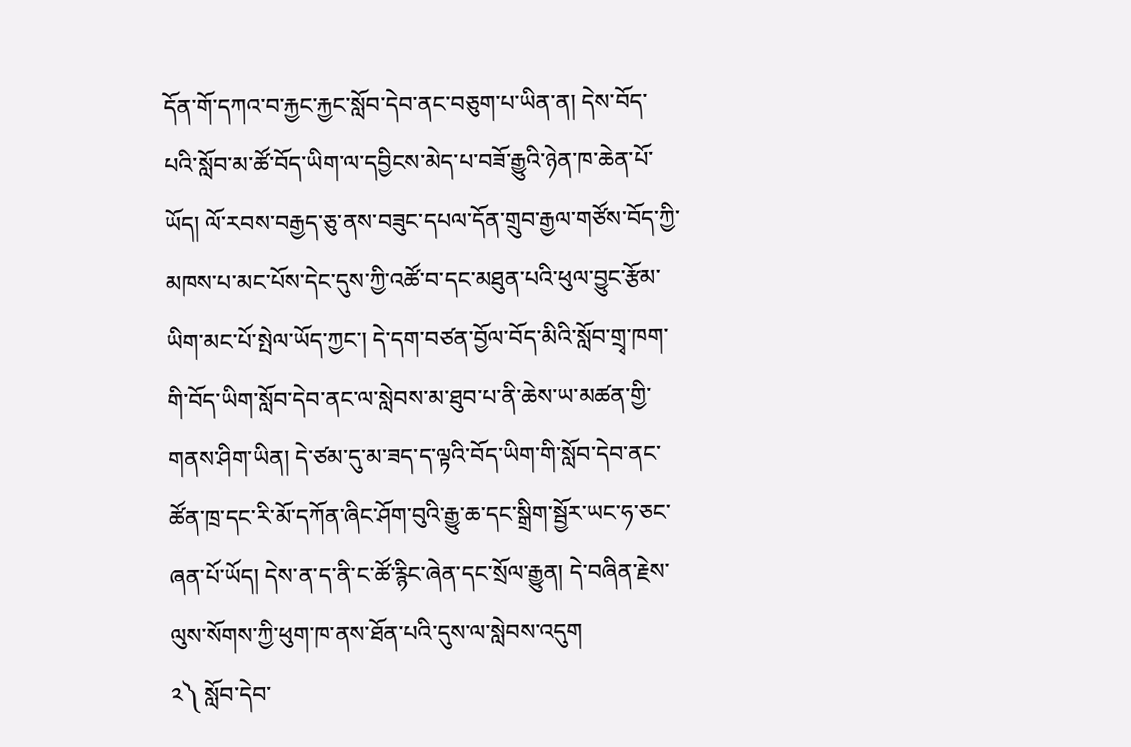དོན་གོ་དཀའ་བ་རྐྱང་རྐྱང་སློབ་དེབ་ནང་བཅུག་པ་ཡིན་ན། དེས་བོད་པའི་སློབ་མ་ཚོ་བོད་ཡིག་ལ་དབྱིངས་མེད་པ་བཟོ་རྒྱུའི་ཉེན་ཁ་ཆེན་པོ་ཡོད། ལོ་རབས་བརྒྱད་ཅུ་ནས་བཟུང་དཔལ་དོན་གྲུབ་རྒྱལ་གཙོས་བོད་ཀྱི་མཁས་པ་མང་པོས་དེང་དུས་ཀྱི་འཚོ་བ་དང་མཐུན་པའི་ཕུལ་བྱུང་རྩོམ་ཡིག་མང་པོ་སྤེལ་ཡོད་ཀྱང་། དེ་དག་བཙན་བྱོལ་བོད་མིའི་སློབ་གྲྭ་ཁག་གི་བོད་ཡིག་སློབ་དེབ་ནང་ལ་སླེབས་མ་ཐུབ་པ་ནི་ཆེས་ཡ་མཚན་གྱི་གནས་ཤིག་ཡིན། དེ་ཙམ་དུ་མ་ཟད་ད་ལྟའི་བོད་ཡིག་གི་སློབ་དེབ་ནང་ཚོན་ཁྲ་དང་རི་མོ་དཀོན་ཞིང་ཤོག་བུའི་རྒྱུ་ཆ་དང་སྒྲིག་སྦྱོར་ཡང་ཧ་ཅང་ཞན་པོ་ཡོད། དེས་ན་ད་ནི་ང་ཚོ་རྙིང་ཞེན་དང་སྲོལ་རྒྱུན། དེ་བཞིན་རྗེས་ལུས་སོགས་ཀྱི་ཕུག་ཁ་ནས་ཐོན་པའི་དུས་ལ་སླེབས་འདུག
༢༽ སློབ་དེབ་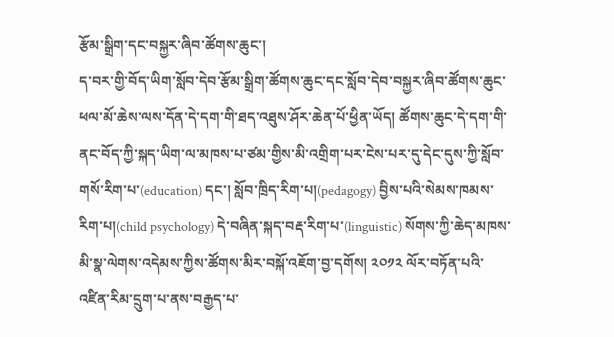རྩོམ་སྒྲིག་དང་བསྐྱར་ཞིབ་ཚོགས་ཆུང་།
ད་བར་གྱི་བོད་ཡིག་སློབ་དེབ་རྩོམ་སྒྲིག་ཚོགས་ཆུང་དང་སློབ་དེབ་བསྐྱར་ཞིབ་ཚོགས་ཆུང་ཕལ་མོ་ཆེས་ལས་དོན་དེ་དག་གི་ཐད་འཐུས་ཤོར་ཆེན་པོ་ཕྱིན་ཡོད། ཚོགས་ཆུང་དེ་དག་གི་ནང་བོད་ཀྱི་སྐད་ཡིག་ལ་མཁས་པ་ཙམ་གྱིས་མི་འགྲིག་པར་ངེས་པར་དུ་དེང་དུས་ཀྱི་སློབ་གསོ་རིག་པ་(education) དང་། སློབ་ཁྲིད་རིག་པ།(pedagogy) བྱིས་པའི་སེམས་ཁམས་རིག་པ།(child psychology) དེ་བཞིན་སྐད་བརྡ་རིག་པ་(linguistic) སོགས་ཀྱི་ཆེད་མཁས་མི་སྣ་ལེགས་འདེམས་ཀྱིས་ཚོགས་མིར་བསྐོ་འཇོག་བྱ་དགོས། ༢༠༡༢ ལོར་བཏོན་པའི་འཛིན་རིམ་དྲུག་པ་ནས་བརྒྱད་པ་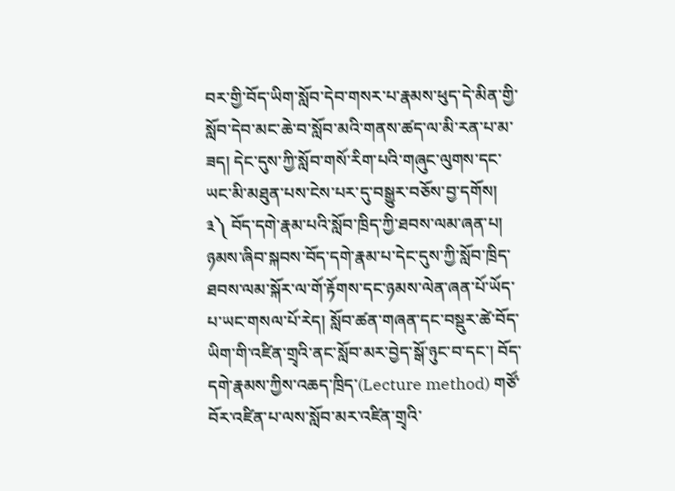བར་གྱི་བོད་ཡིག་སློབ་དེབ་གསར་པ་རྣམས་ཕུད་དེ་མིན་གྱི་སློབ་དེབ་མང་ཆེ་བ་སློབ་མའི་གནས་ཚད་ལ་མི་རན་པ་མ་ཟད། དེང་དུས་ཀྱི་སློབ་གསོ་རིག་པའི་གཞུང་ལུགས་དང་ཡང་མི་མཐུན་པས་ངེས་པར་དུ་བསྒྱུར་བཅོས་བྱ་དགོས།
༣༽ བོད་དགེ་རྣམ་པའི་སློབ་ཁྲིད་ཀྱི་ཐབས་ལམ་ཞན་པ།
ཉམས་ཞིབ་སྐབས་བོད་དགེ་རྣམ་པ་དེང་དུས་ཀྱི་སློབ་ཁྲིད་ཐབས་ལམ་སྐོར་ལ་གོ་རྟོགས་དང་ཉམས་ལེན་ཞན་པོ་ཡོད་པ་ཡང་གསལ་པོ་རེད། སློབ་ཚན་གཞན་དང་བསྡུར་ཚེ་བོད་ཡིག་གི་འཛིན་གྲྭའི་ནང་སློབ་མར་བྱེད་སྒོ་ཉུང་བ་དང་། བོད་དགེ་རྣམས་ཀྱིས་འཆད་ཁྲིད་(Lecture method) གཙོ་བོར་འཛིན་པ་ལས་སློབ་མར་འཛིན་གྲྭའི་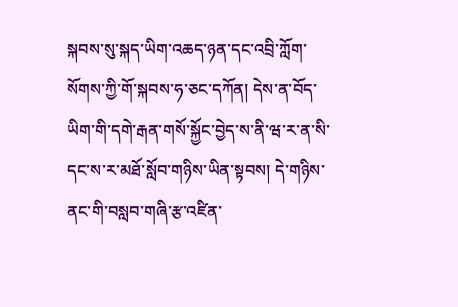སྐབས་སུ་སྐད་ཡིག་འཆད་ཉན་དང་འབྲི་ཀློག་སོགས་ཀྱི་གོ་སྐབས་ཧ་ཅང་དཀོན། དེས་ན་བོད་ཡིག་གི་དགེ་རྒན་གསོ་སྐྱོང་བྱེད་ས་ནི་ཝ་ར་ན་སི་དང་ས་ར་མཐོ་སློབ་གཉིས་ཡིན་སྟབས། དེ་གཉིས་ནང་གི་བསླབ་གཞི་རྩ་འཛིན་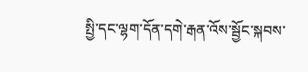སྤྱི་དང་ལྷག་དོན་དགེ་རྒན་འོས་སྦྱོང་སྐབས་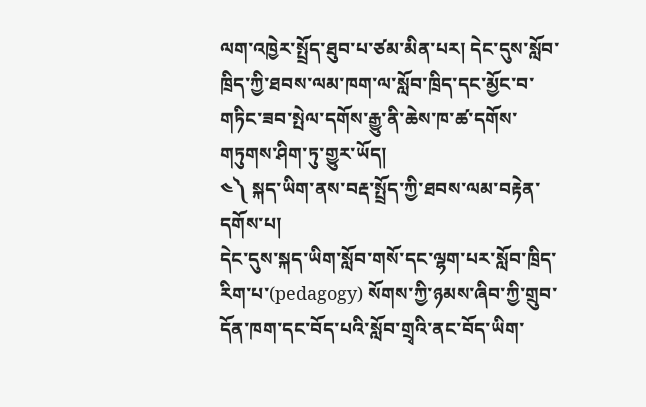ལག་འཁྱེར་སྤྲོད་ཐུབ་པ་ཙམ་མིན་པར། དེང་དུས་སློབ་ཁྲིད་ཀྱི་ཐབས་ལམ་ཁག་ལ་སློབ་ཁྲིད་དང་མྱོང་བ་གཏིང་ཟབ་སྤེལ་དགོས་རྒྱུ་ནི་ཆེས་ཁ་ཚ་དགོས་གཏུགས་ཤིག་ཏུ་གྱུར་ཡོད།
༤༽ སྐད་ཡིག་ནས་བརྡ་སྤྲོད་ཀྱི་ཐབས་ལམ་བརྟེན་དགོས་པ།
དེང་དུས་སྐད་ཡིག་སློབ་གསོ་དང་ལྷག་པར་སློབ་ཁྲིད་རིག་པ་(pedagogy) སོགས་ཀྱི་ཉམས་ཞིབ་ཀྱི་གྲུབ་དོན་ཁག་དང་བོད་པའི་སློབ་གྲྭའི་ནང་བོད་ཡིག་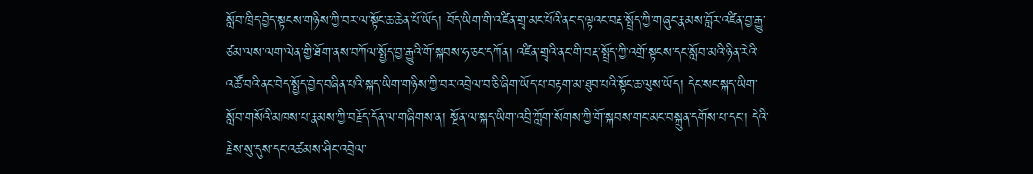སློབ་ཁྲིད་བྱེད་སྟངས་གཉིས་ཀྱི་བར་ལ་སྟོང་ཆ་ཆེན་པོ་ཡོད། བོད་ཡིག་གི་འཛིན་གྲྭ་མང་པོའི་ནང་ད་ལྟའང་བརྡ་སྤྲོད་ཀྱི་གཞུང་རྣམས་བློར་འཛིན་བྱ་རྒྱུ་ཙམ་ལས་ལག་ལེན་གྱི་ཐོག་ནས་བཀོལ་སྤྱོད་བྱ་རྒྱུའི་གོ་སྐབས་ཧ་ཅང་དཀོན། འཛིན་གྲྭའི་ནང་གི་བརྡ་སྤྲོད་ཀྱི་འགྲོ་སྟངས་དང་སློབ་མའི་ཉིན་རེའི་འཚོ་བའི་ནང་བེད་སྤྱོད་བྱེད་བཞིན་པའི་སྐད་ཡིག་གཉིས་ཀྱི་བར་འབྲེལ་བ་ཅི་ཞིག་ཡོད་པ་བརྟག་མ་ཐུབ་པའི་སྟོང་ཆ་ལུས་ཡོད། དེང་སང་སྐད་ཡིག་སློབ་གསོའི་མཁས་པ་རྣམས་ཀྱི་བརྗོད་དོན་ལ་གཞིགས་ན། སྔོན་ལ་སྐད་ཡིག་འབྲི་ཀློག་སོགས་ཀྱི་གོ་སྐབས་གང་མང་བསྐྲུན་དགོས་པ་དང་། དེའི་རྗེས་སུ་དུས་དང་འཚམས་ཤིང་འབྲེལ་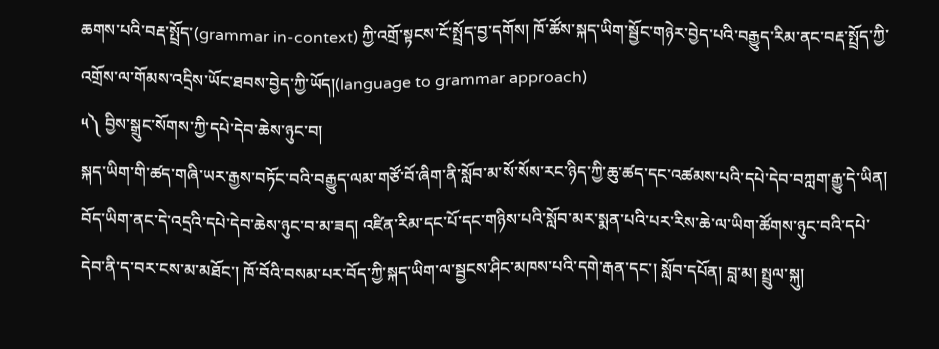ཆགས་པའི་བརྡ་སྤྲོད་(grammar in-context) ཀྱི་འགྲོ་སྟངས་ངོ་སྤྲོད་བྱ་དགོས། ཁོ་ཚོས་སྐད་ཡིག་སྦྱོང་གཉེར་བྱེད་པའི་བརྒྱུད་རིམ་ནང་བརྡ་སྤྲོད་ཀྱི་འགྲོས་ལ་གོམས་འདྲིས་ཡོང་ཐབས་བྱེད་ཀྱི་ཡོད།(language to grammar approach)
༥༽ བྱིས་སྒྲུང་སོགས་ཀྱི་དཔེ་དེབ་ཆེས་ཉུང་བ།
སྐད་ཡིག་གི་ཚད་གཞི་ཡར་རྒྱས་བཏོང་བའི་བརྒྱུད་ལམ་གཙོ་བོ་ཞིག་ནི་སློབ་མ་སོ་སོས་རང་ཉིད་ཀྱི་ཆུ་ཚད་དང་འཚམས་པའི་དཔེ་དེབ་བཀླག་རྒྱུ་དེ་ཡིན། བོད་ཡིག་ནང་དེ་འདྲའི་དཔེ་དེབ་ཆེས་ཉུང་བ་མ་ཟད། འཛིན་རིམ་དང་པོ་དང་གཉིས་པའི་སློབ་མར་སྨན་པའི་པར་རིས་ཆེ་ལ་ཡིག་ཚོགས་ཉུང་བའི་དཔེ་དེབ་ནི་ད་བར་ངས་མ་མཐོང་། ཁོ་བོའི་བསམ་པར་བོད་ཀྱི་སྐད་ཡིག་ལ་སྦྱངས་ཤིང་མཁས་པའི་དགེ་རྒན་དང་། སློབ་དཔོན། བླ་མ། སྤྲུལ་སྐུ།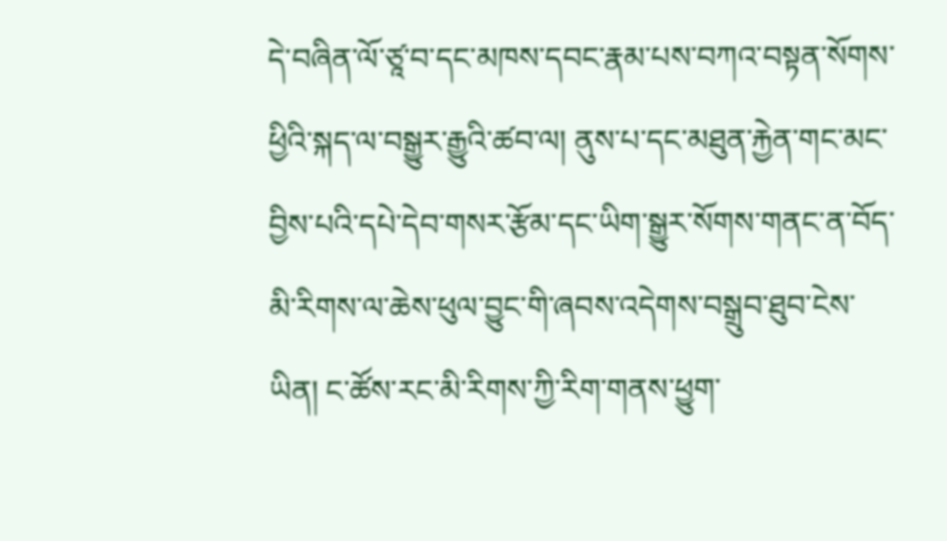དེ་བཞིན་ལོ་ཙཱ་བ་དང་མཁས་དབང་རྣམ་པས་བཀའ་བསྟན་སོགས་ཕྱིའི་སྐད་ལ་བསྒྱུར་རྒྱུའི་ཚབ་ལ། ནུས་པ་དང་མཐུན་རྐྱེན་གང་མང་བྱིས་པའི་དཔེ་དེབ་གསར་རྩོམ་དང་ཡིག་སྒྱུར་སོགས་གནང་ན་བོད་མི་རིགས་ལ་ཆེས་ཕུལ་བྱུང་གི་ཞབས་འདེགས་བསྒྲུབ་ཐུབ་ངེས་ཡིན། ང་ཚོས་རང་མི་རིགས་ཀྱི་རིག་གནས་ཕྱུག་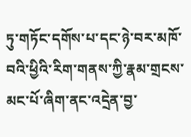ཏུ་གཏོང་དགོས་པ་དང་ཉེ་བར་མཁོ་བའི་ཕྱིའི་རིག་གནས་ཀྱི་རྣམ་གྲངས་མང་པོ་ཞིག་ནང་འདྲེན་བྱ་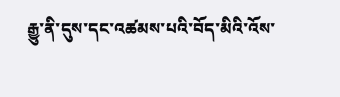རྒྱུ་ནི་དུས་དང་འཚམས་པའི་བོད་མིའི་འོས་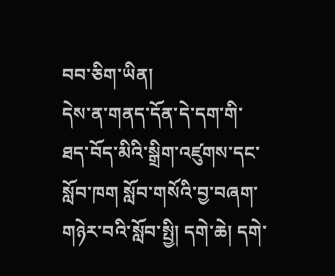བབ་ཅིག་ཡིན།
དེས་ན་གནད་དོན་དེ་དག་གི་ཐད་བོད་མིའི་སྒྲིག་འཛུགས་དང་སློབ་ཁག སློབ་གསོའི་བྱ་བཞག་གཉེར་བའི་སློབ་སྤྱི། དགེ་ཆེ། དགེ་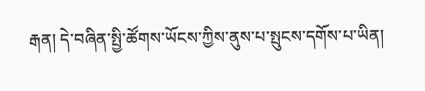རྒན། དེ་བཞིན་སྤྱི་ཚོགས་ཡོངས་ཀྱིས་ནུས་པ་སྤུངས་དགོས་པ་ཡིན།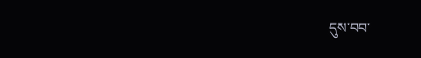དུས་བབ་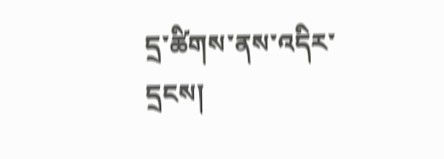དྲ་ཚིགས་ནས་འདིར་དྲངས།